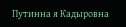Путинна я Кадыровна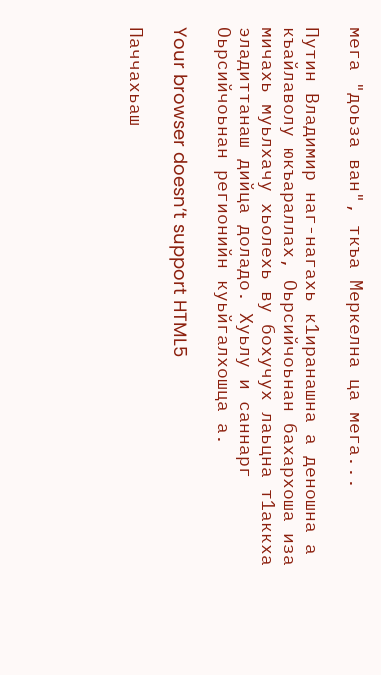мега "доьза ван", ткъа Меркелна ца мега...

Путин Владимир наг-нагахь к1иранашна а деношна а къайлаволу юкъараллах, Оьрсийчоьнан бахархоша иза мичахь муьлхачу хьолехь ву бохучух лаьцна т1аккха эладиттанаш дийца доладо. Хуьлу и саннарг Оьрсийчоьнан регионийн куьйгалхошца а.

Your browser doesn’t support HTML5

Паччахьаш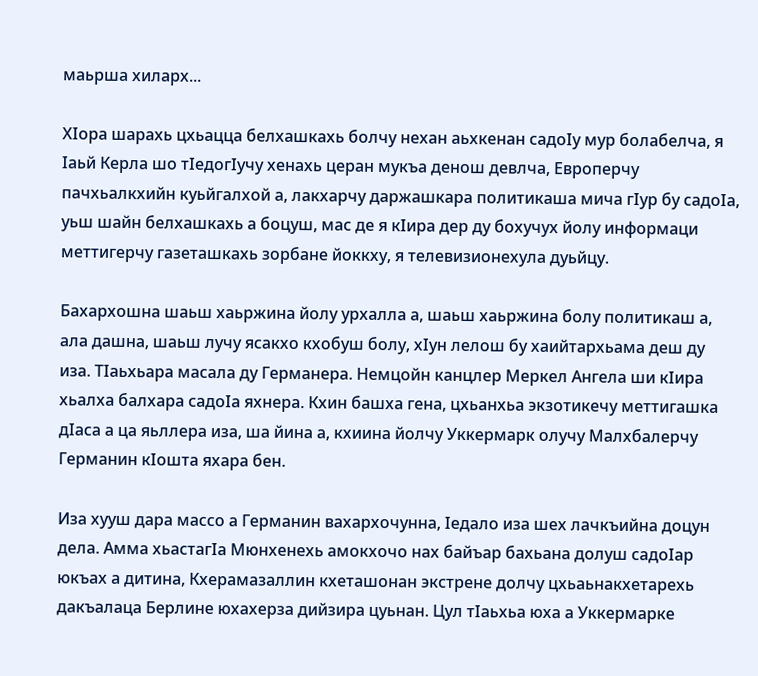маьрша хиларх...

ХIора шарахь цхьацца белхашкахь болчу нехан аьхкенан садоIу мур болабелча, я Iаьй Керла шо тIедогIучу хенахь церан мукъа денош девлча, Европерчу пачхьалкхийн куьйгалхой а, лакхарчу даржашкара политикаша мича гIур бу садоIа, уьш шайн белхашкахь а боцуш, мас де я кIира дер ду бохучух йолу информаци меттигерчу газеташкахь зорбане йоккху, я телевизионехула дуьйцу.

Бахархошна шаьш хаьржина йолу урхалла а, шаьш хаьржина болу политикаш а, ала дашна, шаьш лучу ясакхо кхобуш болу, хIун лелош бу хаийтархьама деш ду иза. ТIаьхьара масала ду Германера. Немцойн канцлер Меркел Ангела ши кIира хьалха балхара садоIа яхнера. Кхин башха гена, цхьанхьа экзотикечу меттигашка дIаса а ца яьллера иза, ша йина а, кхиина йолчу Уккермарк олучу Малхбалерчу Германин кIошта яхара бен.

Иза хууш дара массо а Германин вахархочунна, Iедало иза шех лачкъийна доцун дела. Амма хьастагIа Мюнхенехь амокхочо нах байъар бахьана долуш садоIар юкъах а дитина, Кхерамазаллин кхеташонан экстрене долчу цхьаьнакхетарехь дакъалаца Берлине юхахерза дийзира цуьнан. Цул тIаьхьа юха а Уккермарке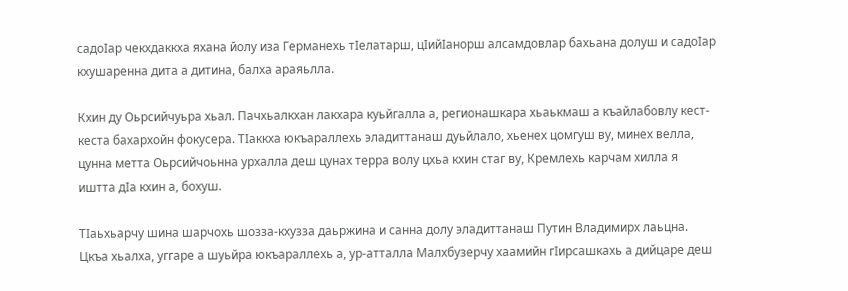садоIар чекхдаккха яхана йолу иза Германехь тIелатарш, цIийIанорш алсамдовлар бахьана долуш и садоIар кхушаренна дита а дитина, балха араяьлла.

Кхин ду Оьрсийчуьра хьал. Пачхьалкхан лакхара куьйгалла а, регионашкара хьаькмаш а къайлабовлу кест-кеста бахархойн фокусера. ТIаккха юкъараллехь эладиттанаш дуьйлало, хьенех цомгуш ву, минех велла, цунна метта Оьрсийчоьнна урхалла деш цунах терра волу цхьа кхин стаг ву, Кремлехь карчам хилла я иштта дIа кхин а, бохуш.

ТIаьхьарчу шина шарчохь шозза-кхузза даьржина и санна долу эладиттанаш Путин Владимирх лаьцна. Цкъа хьалха, уггаре а шуьйра юкъараллехь а, ур-атталла Малхбузерчу хаамийн гIирсашкахь а дийцаре деш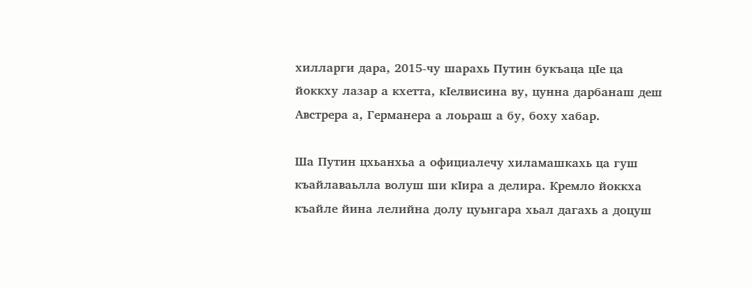хилларги дара, 2015-чу шарахь Путин букъаца цIе ца йоккху лазар а кхетта, кIелвисина ву, цунна дарбанаш деш Австрера а, Германера а лоьраш а бу, боху хабар.

Ша Путин цхьанхьа а официалечу хиламашкахь ца гуш къайлаваьлла волуш ши кIира а делира. Кремло йоккха къайле йина лелийна долу цуьнгара хьал дагахь а доцуш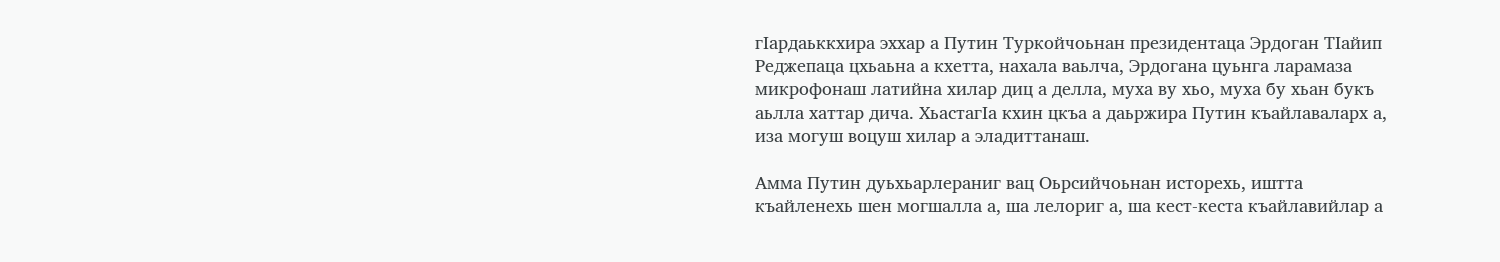гIардаьккхира эххар а Путин Туркойчоьнан президентаца Эрдоган ТIайип Реджепаца цхьаьна а кхетта, нахала ваьлча, Эрдогана цуьнга ларамаза микрофонаш латийна хилар диц а делла, муха ву хьо, муха бу хьан букъ аьлла хаттар дича. ХьастагIа кхин цкъа а даьржира Путин къайлаваларх а, иза могуш воцуш хилар а эладиттанаш.

Амма Путин дуьхьарлераниг вац Оьрсийчоьнан исторехь, иштта къайленехь шен могшалла а, ша лелориг а, ша кест-кеста къайлавийлар а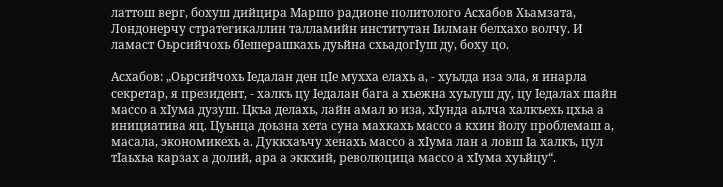латтош верг, бохуш дийцира Маршо радионе политолого Асхабов Хьамзата, Лондонерчу стратегикаллин талламийн институтан Iилман белхахо волчу. И ламаст Оьрсийчохь бIешерашкахь дуьйна схьадогIуш ду, боху цо.

Асхабов: „Оьрсийчохь Iедалан ден цIе мухха елахь а, - хуьлда иза эла, я инарла секретар, я президент, - халкъ цу Iедалан бага а хьежна хуьлуш ду, цу Iедалах шайн массо а хIума дузуш. Цкъа делахь, лайн амал ю иза, хIунда аьлча халкъехь цхьа а инициатива яц. Цуьнца доьзна хета суна махкахь массо а кхин йолу проблемаш а, масала, экономикехь а. Дуккхаъчу хенахь массо а хIума лан а ловш Iа халкъ, цул тIаьхьа карзах а долий, ара а эккхий, революцица массо а хIума хуьйцу“.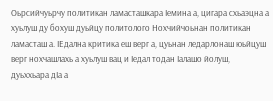Оьрсийчуьрчу политикан ламасташкара Iемина а, цигара схьаэцна а хуьлуш ду бохуш дуьйцу политолого Нохчийчоьнан политикан ламасташ а. IЕдална критика еш верг а, цуьнан ледарлонаш юьйцуш верг нохчашлахь а хуьлуш вац и Iедал тодан Iалашо йолуш, дуьххьара дIа а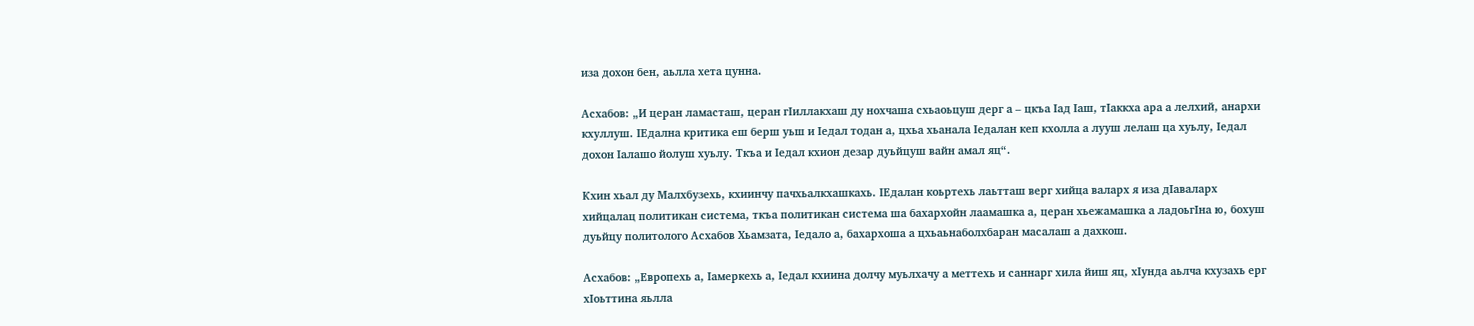иза дохон бен, аьлла хета цунна.

Асхабов: „И церан ламасташ, церан гIиллакхаш ду нохчаша схьаоьцуш дерг а – цкъа Iад Iаш, тIаккха ара а лелхий, анархи кхуллуш. IЕдална критика еш берш уьш и Iедал тодан а, цхьа хьанала Iедалан кеп кхолла а лууш лелаш ца хуьлу, Iедал дохон Iалашо йолуш хуьлу. Ткъа и Iедал кхион дезар дуьйцуш вайн амал яц“.

Кхин хьал ду Малхбузехь, кхиинчу пачхьалкхашкахь. IЕдалан коьртехь лаьтташ верг хийца валарх я иза дIаваларх хийцалац политикан система, ткъа политикан система ша бахархойн лаамашка а, церан хьежамашка а ладоьгIна ю, бохуш дуьйцу политолого Асхабов Хьамзата, Iедало а, бахархоша а цхьаьнаболхбаран масалаш а дахкош.

Асхабов: „Европехь а, Iамеркехь а, Iедал кхиина долчу муьлхачу а меттехь и саннарг хила йиш яц, хIунда аьлча кхузахь ерг хIоьттина яьлла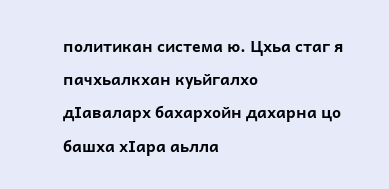политикан система ю. Цхьа стаг я пачхьалкхан куьйгалхо дIаваларх бахархойн дахарна цо башха хIара аьлла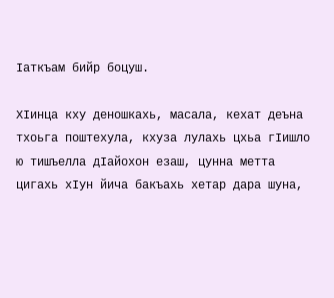Iаткъам бийр боцуш.

ХIинца кху деношкахь, масала, кехат деъна тхоьга поштехула, кхуза лулахь цхьа гIишло ю тишъелла дIайохон езаш, цунна метта цигахь хIун йича бакъахь хетар дара шуна,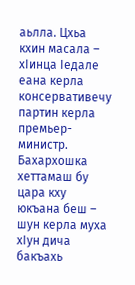аьлла. Цхьа кхин масала – хIинца Iедале еана керла консервативечу партин керла премьер-министр. Бахархошка хеттамаш бу цара кху юкъана беш – шун керла муха хIун дича бакъахь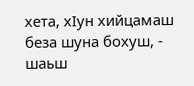хета, хIун хийцамаш беза шуна бохуш, - шаьш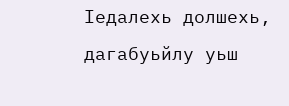Iедалехь долшехь, дагабуьйлу уьш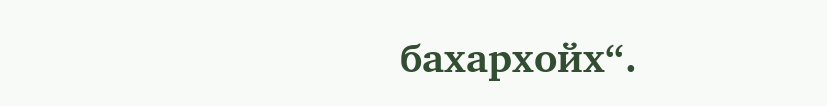бахархойх“.